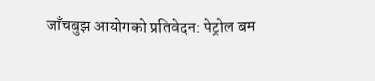जाँचबुझ आयोगको प्रतिवेदन: पेट्रोल बम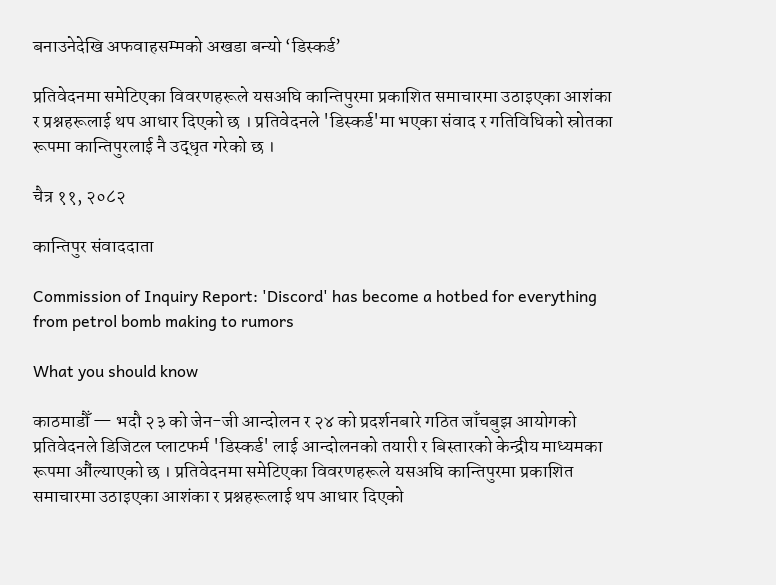बनाउनेदेखि अफवाहसम्मको अखडा बन्यो ‘डिस्कर्ड’

प्रतिवेदनमा समेटिएका विवरणहरूले यसअघि कान्तिपुरमा प्रकाशित समाचारमा उठाइएका आशंका र प्रश्नहरूलाई थप आधार दिएको छ । प्रतिवेदनले 'डिस्कर्ड'मा भएका संवाद र गतिविधिको स्रोतका रूपमा कान्तिपुरलाई नै उद्धृत गरेको छ ।

चैत्र ११, २०८२

कान्तिपुर संवाददाता

Commission of Inquiry Report: 'Discord' has become a hotbed for everything from petrol bomb making to rumors

What you should know

काठमाडौँ — भदौ २३ को जेन-जी आन्दोलन र २४ को प्रदर्शनबारे गठित जाँचबुझ आयोगको प्रतिवेदनले डिजिटल प्लाटफर्म 'डिस्कर्ड' लाई आन्दोलनको तयारी र बिस्तारको केन्द्रीय माध्यमका रूपमा औंल्याएको छ । प्रतिवेदनमा समेटिएका विवरणहरूले यसअघि कान्तिपुरमा प्रकाशित समाचारमा उठाइएका आशंका र प्रश्नहरूलाई थप आधार दिएको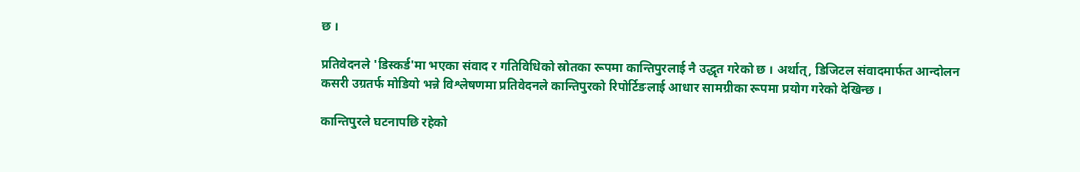छ ।

प्रतिवेदनले 'डिस्कर्ड'मा भएका संवाद र गतिविधिको स्रोतका रूपमा कान्तिपुरलाई नै उद्धृत गरेको छ । अर्थात्, डिजिटल संवादमार्फत आन्दोलन कसरी उग्रतर्फ मोडियो भन्ने विश्लेषणमा प्रतिवेदनले कान्तिपुरको रिपोर्टिङलाई आधार सामग्रीका रूपमा प्रयोग गरेको देखिन्छ ।

कान्तिपुरले घटनापछि रहेको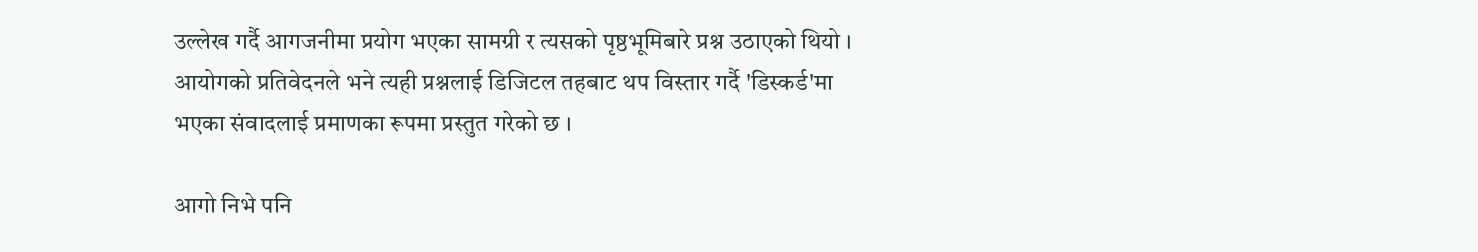उल्लेख गर्दै आगजनीमा प्रयोग भएका सामग्री र त्यसको पृष्ठभूमिबारे प्रश्न उठाएको थियो । आयोगको प्रतिवेदनले भने त्यही प्रश्नलाई डिजिटल तहबाट थप विस्तार गर्दै 'डिस्कर्ड'मा भएका संवादलाई प्रमाणका रूपमा प्रस्तुत गरेको छ ।

आगो निभे पनि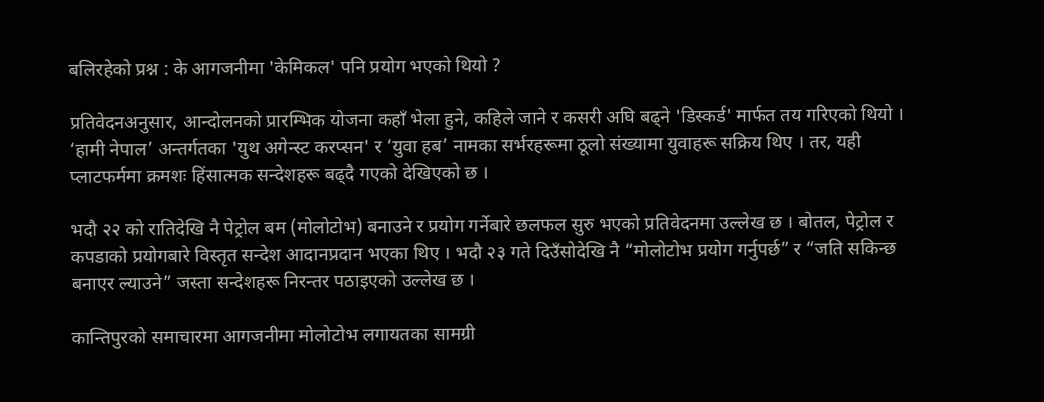बलिरहेको प्रश्न : के आगजनीमा 'केमिकल' पनि प्रयोग भएको थियो ?

प्रतिवेदनअनुसार, आन्दोलनको प्रारम्भिक योजना कहाँ भेला हुने, कहिले जाने र कसरी अघि बढ्ने 'डिस्कर्ड' मार्फत तय गरिएको थियो । ‘हामी नेपाल’ अन्तर्गतका 'युथ अगेन्स्ट करप्सन' र ‘युवा हब’ नामका सर्भरहरूमा ठूलो संख्यामा युवाहरू सक्रिय थिए । तर, यही प्लाटफर्ममा क्रमशः हिंसात्मक सन्देशहरू बढ्दै गएको देखिएको छ ।

भदौ २२ को रातिदेखि नै पेट्रोल बम (मोलोटोभ) बनाउने र प्रयोग गर्नेबारे छलफल सुरु भएको प्रतिवेदनमा उल्लेख छ । बोतल, पेट्रोल र कपडाको प्रयोगबारे विस्तृत सन्देश आदानप्रदान भएका थिए । भदौ २३ गते दिउँसोदेखि नै “मोलोटोभ प्रयोग गर्नुपर्छ” र “जति सकिन्छ बनाएर ल्याउने” जस्ता सन्देशहरू निरन्तर पठाइएको उल्लेख छ ।

कान्तिपुरको समाचारमा आगजनीमा मोलोटोभ लगायतका सामग्री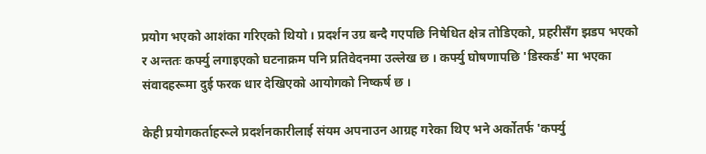प्रयोग भएको आशंका गरिएको थियो । प्रदर्शन उग्र बन्दै गएपछि निषेधित क्षेत्र तोडिएको, प्रहरीसँग झडप भएको र अन्ततः कर्फ्यु लगाइएको घटनाक्रम पनि प्रतिवेदनमा उल्लेख छ । कर्फ्यु घोषणापछि 'डिस्कर्ड' मा भएका संवादहरूमा दुई फरक धार देखिएको आयोगको निष्कर्ष छ ।

केही प्रयोगकर्ताहरूले प्रदर्शनकारीलाई संयम अपनाउन आग्रह गरेका थिए भने अर्कोतर्फ 'कर्फ्यु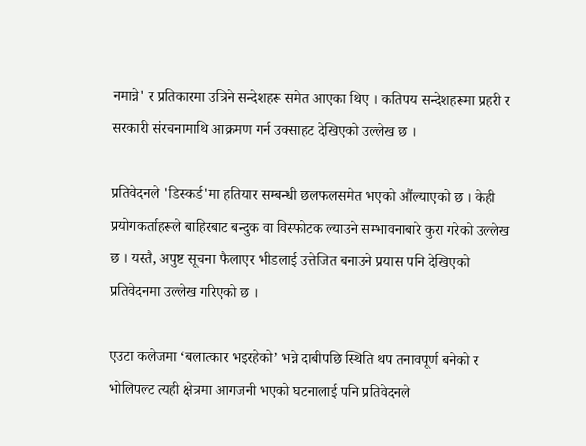नमान्ने' र प्रतिकारमा उत्रिने सन्देशहरू समेत आएका थिए । कतिपय सन्देशहरूमा प्रहरी र सरकारी संरचनामाथि आक्रमण गर्न उक्साहट देखिएको उल्लेख छ ।

प्रतिवेदनले 'डिस्कर्ड'मा हतियार सम्बन्धी छलफलसमेत भएको औंल्याएको छ । केही प्रयोगकर्ताहरूले बाहिरबाट बन्दुक वा विस्फोटक ल्याउने सम्भावनाबारे कुरा गरेको उल्लेख छ । यस्तै, अपुष्ट सूचना फैलाएर भीडलाई उत्तेजित बनाउने प्रयास पनि देखिएको प्रतिवेदनमा उल्लेख गरिएको छ ।

एउटा कलेजमा ‘बलात्कार भइरहेको’ भन्ने दाबीपछि स्थिति थप तनावपूर्ण बनेको र भोलिपल्ट त्यही क्षेत्रमा आगजनी भएको घटनालाई पनि प्रतिवेदनले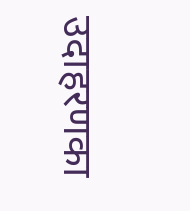उदाहरणका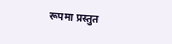रूपमा प्रस्तुत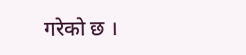गरेको छ ।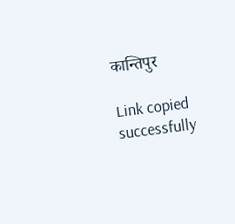कान्तिपुर

Link copied successfully